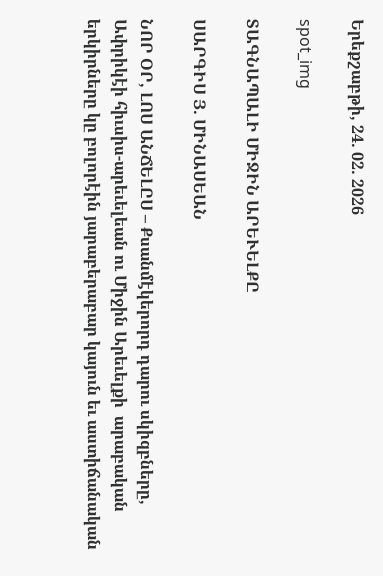Երեքշաբթի, 24. 02. 2026

spot_img

ՏԱԳՆԱՊԱԼԻ ՄԻՋԻՆ ԱՐԵՒԵԼՔԸ

ՍԱՐԳԻՍ Յ. ՄԻՆԱՍԵԱՆ

ՆՈՐ ՕՐ, ԼՈՍ ԱՆՃԵԼԸՍ – Քսանմէկերորդ դարու սկիզբները, Ափրիկէի հիւսիս-արեւելեան ու Միջին Արեւելքի  արաբական երկիրները կը բոլորէին յարաբերաբար կայուն եւ աստիճանական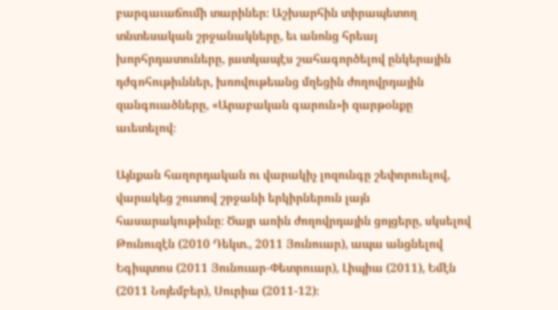բարգաւաճումի տարիներ։ Աշխարհին տիրապետող տնտեսական շրջանակները, եւ անոնց հրեայ խորհրդատուները, յատկապէս շահագործելով ընկերային դժգոհութիւններ, խռովութեանց մղեցին ժողովրդային զանգուածները, «Արաբական գարուն»ի զարթօնքը աւետելով։

Այնքան հաղորդական ու վարակիչ լոզունգը շեփորուելով, վարակեց շուտով շրջանի երկիրներուն լայն հասարակութիւնը։ Ծայր առին ժողովրդային ցոյցերը, սկսելով Թունուզէն (2010 Դեկտ., 2011 Յունուար), ապա անցնելով Եգիպտոս (2011 Յունուար-Փետրուար), Լիպիա (2011), Եմէն (2011 Նոյեմբեր), Սուրիա (2011-12)։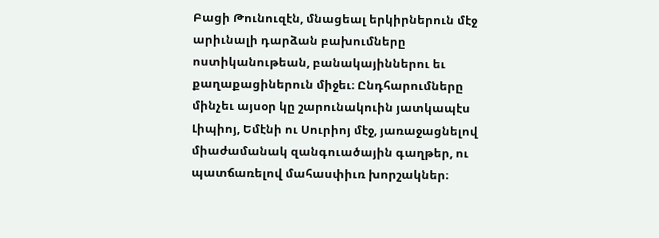Բացի Թունուզէն, մնացեալ երկիրներուն մէջ արիւնալի դարձան բախումները ոստիկանութեան, բանակայիններու եւ քաղաքացիներուն միջեւ։ Ընդհարումները մինչեւ այսօր կը շարունակուին յատկապէս Լիպիոյ, Եմէնի ու Սուրիոյ մէջ, յառաջացնելով միաժամանակ զանգուածային գաղթեր, ու պատճառելով մահասփիւռ խորշակներ։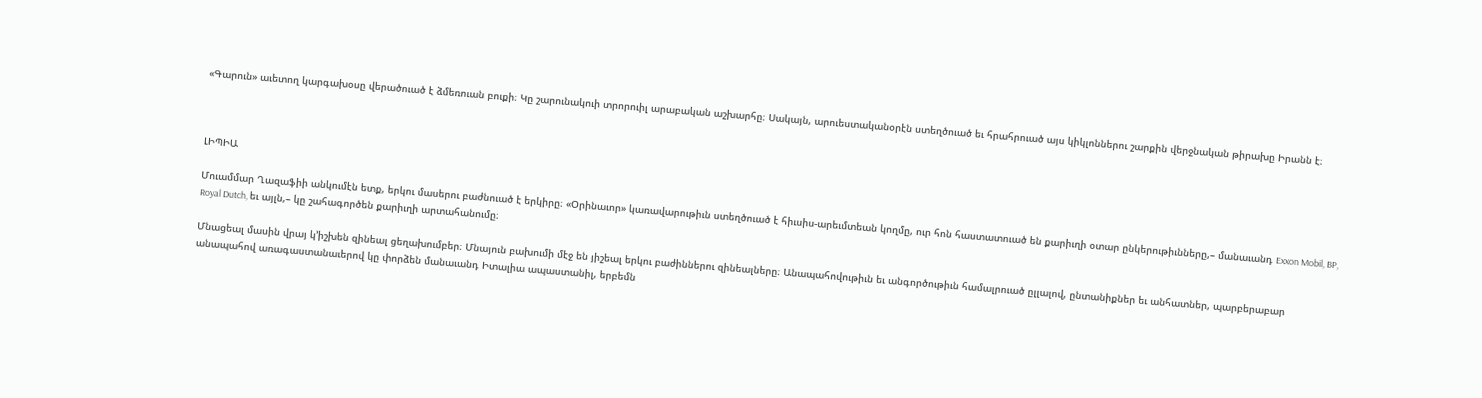«Գարուն» աւետող կարգախօսը վերածուած է ձմեռուան բուքի։ Կը շարունակուի տրորուիլ արաբական աշխարհը։ Սակայն, արուեստականօրէն ստեղծուած եւ հրահրուած այս կիկլոններու շարքին վերջնական թիրախը Իրանն է։



ԼԻՊԻԱ

Մուամմար Ղազաֆիի անկումէն ետք, երկու մասերու բաժնուած է երկիրը։ «Օրինաւոր» կառավարութիւն ստեղծուած է հիւսիս-արեւմտեան կողմը, ուր հոն հաստատուած են քարիւղի օտար ընկերութիւնները,– մանաւանդ Exxon Mobil, BP, Royal Dutch, եւ այլն,– կը շահագործեն քարիւղի արտահանումը։

Մնացեալ մասին վրայ կ՚իշխեն զինեալ ցեղախումբեր։ Մնայուն բախումի մէջ են յիշեալ երկու բաժիններու զինեալները։ Անապահովութիւն եւ անգործութիւն համալրուած ըլլալով, ընտանիքներ եւ անհատներ, պարբերաբար անապահով առագաստանաւերով կը փորձեն մանաւանդ Իտալիա ապաստանիլ, երբեմն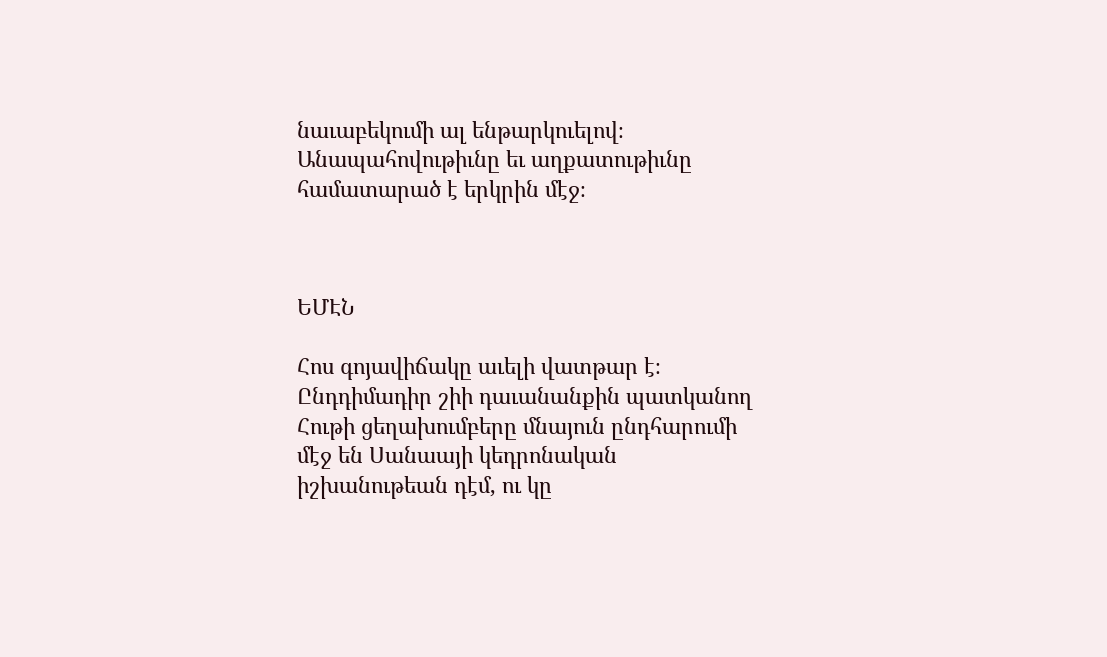նաւաբեկումի ալ ենթարկուելով։ Անապահովութիւնը եւ աղքատութիւնը համատարած է երկրին մէջ։



ԵՄԷՆ

Հոս գոյավիճակը աւելի վատթար է։ Ընդդիմադիր շիի դաւանանքին պատկանող Հութի ցեղախումբերը մնայուն ընդհարումի մէջ են Սանաայի կեդրոնական իշխանութեան դէմ, ու կը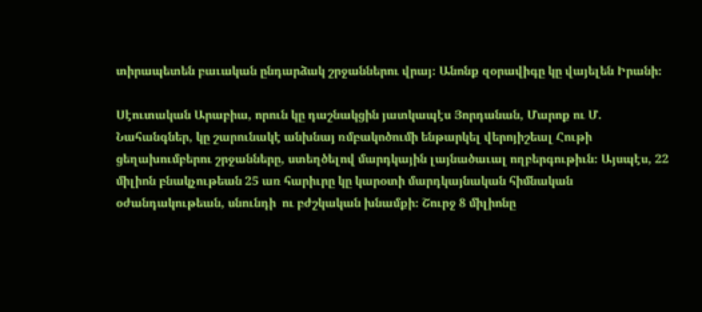տիրապետեն բաւական ընդարձակ շրջաններու վրայ։ Անոնք զօրավիգը կը վայելեն Իրանի։

Սէուտական Արաբիա, որուն կը դաշնակցին յատկապէս Յորդանան, Մարոք ու Մ. Նահանգներ, կը շարունակէ անխնայ ռմբակոծումի ենթարկել վերոյիշեալ Հութի ցեղախումբերու շրջանները, ստեղծելով մարդկային լայնածաւալ ողբերգութիւն։ Այսպէս, 22 միլիոն բնակչութեան 25 առ հարիւրը կը կարօտի մարդկայնական հիմնական օժանդակութեան, սնունդի  ու բժշկական խնամքի։ Շուրջ 8 միլիոնը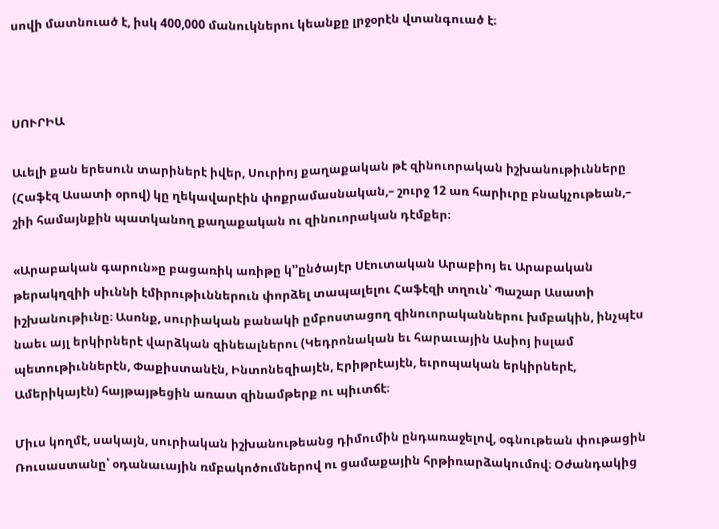սովի մատնուած է, իսկ 400,000 մանուկներու կեանքը լրջօրէն վտանգուած է։



ՍՈՒՐԻԱ

Աւելի քան երեսուն տարիներէ իվեր, Սուրիոյ քաղաքական թէ զինուորական իշխանութիւնները (Հաֆէզ Ասատի օրով) կը ղեկավարէին փոքրամասնական,– շուրջ 12 առ հարիւրը բնակչութեան,– շիի համայնքին պատկանող քաղաքական ու զինուորական դէմքեր։

«Արաբական գարուն»ը բացառիկ առիթը կ՚՚ընծայէր Սէուտական Արաբիոյ եւ Արաբական թերակղզիի սիւննի էմիրութիւններուն փորձել տապալելու Հաֆէզի տղուն՝ Պաշար Ասատի իշխանութիւնը։ Ասոնք, սուրիական բանակի ըմբոստացող զինուորականներու խմբակին, ինչպէս նաեւ այլ երկիրներէ վարձկան զինեալներու (Կեդրոնական եւ հարաւային Ասիոյ իսլամ պետութիւններէն, Փաքիստանէն, Ինտոնեզիայէն, Էրիթրէայէն, եւրոպական երկիրներէ, Ամերիկայէն) հայթայթեցին առատ զինամթերք ու պիւտճէ։

Միւս կողմէ, սակայն, սուրիական իշխանութեանց դիմումին ընդառաջելով, օգնութեան փութացին Ռուսաստանը՝ օդանաւային ռմբակոծումներով ու ցամաքային հրթիռարձակումով։ Օժանդակից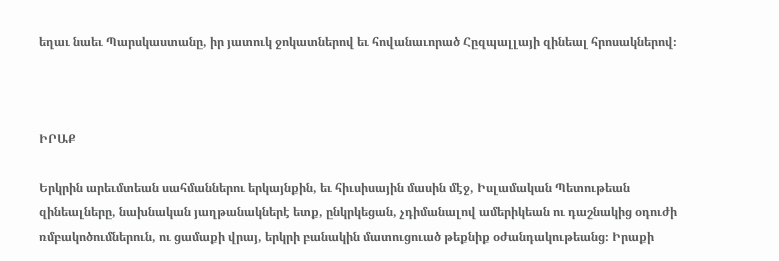եղաւ նաեւ Պարսկաստանը, իր յատուկ ջոկատներով եւ հովանաւորած Հըզպալլայի զինեալ հրոսակներով։



ԻՐԱՔ

Երկրին արեւմտեան սահմաններու երկայնքին, եւ հիւսիսային մասին մէջ, Իսլամական Պետութեան զինեալները, նախնական յաղթանակներէ ետք, ընկրկեցան, չդիմանալով ամերիկեան ու դաշնակից օդուժի ռմբակոծումներուն, ու ցամաքի վրայ, երկրի բանակին մատուցուած թեքնիք օժանդակութեանց։ Իրաքի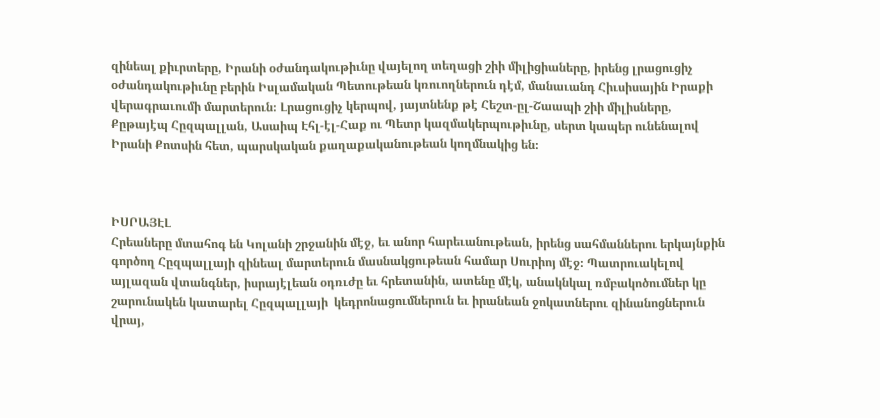զինեալ քիւրտերը, Իրանի օժանդակութիւնը վայելող տեղացի շիի միլիցիաները, իրենց լրացուցիչ օժանդակութիւնը բերին Իսլամական Պետութեան կռուողներուն դէմ, մանաւանդ Հիւսիսային Իրաքի վերագրաւումի մարտերուն։ Լրացուցիչ կերպով, յայտնենք թէ Հեշտ-ըլ-Շաապի շիի միլիսները, Քըթայէպ Հըզպալլան, Ասաիպ Էհլ-էլ-Հաք ու Պետր կազմակերպութիւնը, սերտ կապեր ունենալով Իրանի Քոտսին հետ, պարսկական քաղաքականութեան կողմնակից են։



ԻՍՐԱՅԷԼ
Հրեաները մտահոգ են Կոլանի շրջանին մէջ, եւ անոր հարեւանութեան, իրենց սահմաններու երկայնքին գործող Հըզպալլայի զինեալ մարտերուն մասնակցութեան համար Սուրիոյ մէջ։ Պատրուակելով այլազան վտանգներ, իսրայէլեան օդռւժը եւ հրետանին, ատենը մէկ, անակնկալ ռմբակոծումներ կը շարունակեն կատարել Հըզպալլայի  կեդրոնացումներուն եւ իրանեան ջոկատներու զինանոցներուն վրայ,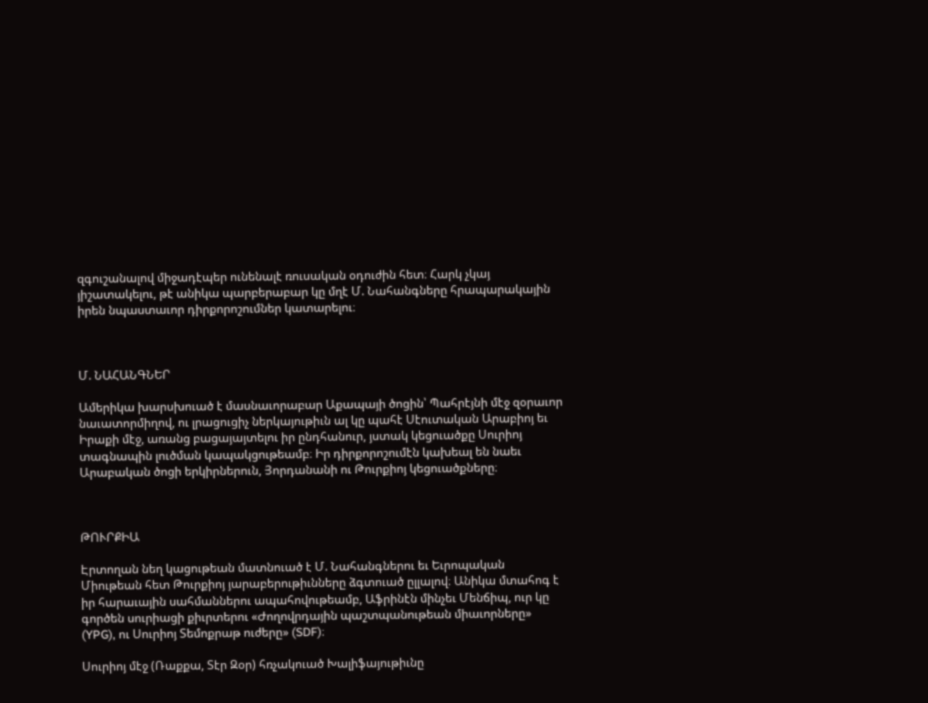զգուշանալով միջադէպեր ունենալէ ռուսական օդուժին հետ։ Հարկ չկայ յիշատակելու, թէ անիկա պարբերաբար կը մղէ Մ. Նահանգները հրապարակային իրեն նպաստաւոր դիրքորոշումներ կատարելու։



Մ. ՆԱՀԱՆԳՆԵՐ

Ամերիկա խարսխուած է մասնաւորաբար Աքապայի ծոցին՝ Պահրէյնի մէջ զօրաւոր նաւատորմիղով, ու լրացուցիչ ներկայութիւն ալ կը պահէ Սէուտական Արաբիոյ եւ Իրաքի մէջ, առանց բացայայտելու իր ընդհանուր, յստակ կեցուածքը Սուրիոյ տագնապին լուծման կապակցութեամբ։ Իր դիրքորոշումէն կախեալ են նաեւ Արաբական ծոցի երկիրներուն, Յորդանանի ու Թուրքիոյ կեցուածքները։



ԹՈՒՐՔԻԱ

Էրտողան նեղ կացութեան մատնուած է Մ. Նահանգներու եւ Եւրոպական Միութեան հետ Թուրքիոյ յարաբերութիւնները ձգտուած ըլլալով։ Անիկա մտահոգ է իր հարաւային սահմաններու ապահովութեամբ, Աֆրինէն մինչեւ Մենճիպ, ուր կը գործեն սուրիացի քիւրտերու «Ժողովրդային պաշտպանութեան միաւորները» (YPG), ու Սուրիոյ Տեմոքրաթ ուժերը» (SDF)։

Սուրիոյ մէջ (Ռաքքա, Տէր Զօր) հռչակուած Խալիֆայութիւնը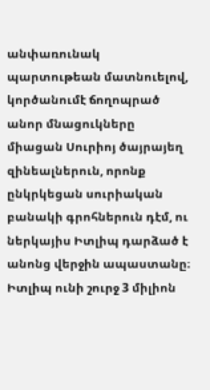անփառունակ պարտութեան մատնուելով, կործանումէ ճողոպրած անոր մնացուկները միացան Սուրիոյ ծայրայեղ զինեալներուն, որոնք ընկրկեցան սուրիական բանակի գրոհներուն դէմ, ու ներկայիս Իտլիպ դարձած է անոնց վերջին ապաստանը։ Իտլիպ ունի շուրջ 3 միլիոն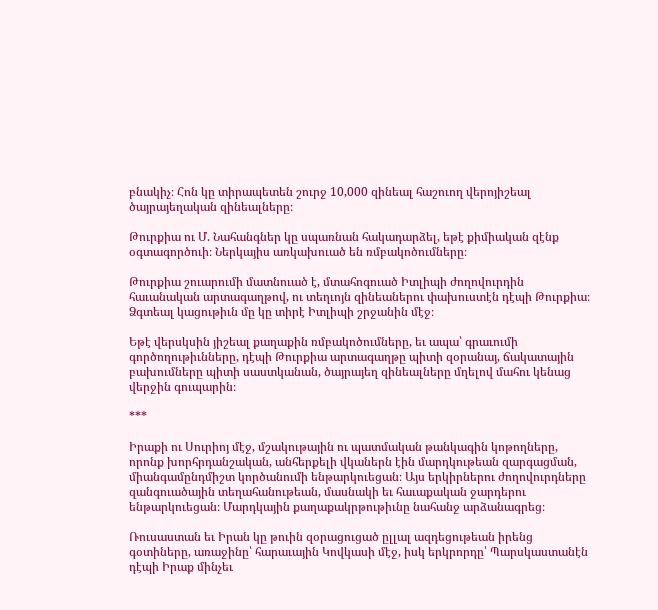բնակիչ։ Հոն կը տիրապետեն շուրջ 10,000 զինեալ հաշուող վերոյիշեալ ծայրայեղական զինեալները։

Թուրքիա ու Մ. Նահանգներ կը սպառնան հակադարձել, եթէ քիմիական զէնք օգտագործուի։ Ներկայիս առկախուած են ռմբակոծումները։

Թուրքիա շուարումի մատնուած է, մտահոգուած Իտլիպի ժողովուրդին հաւանական արտագաղթով, ու տեղւոյն զինեաներու փախուստէն դէպի Թուրքիա։ Ձգտեալ կացութիւն մը կը տիրէ Իտլիպի շրջանին մէջ։

Եթէ վերսկսին յիշեալ քաղաքին ռմբակոծումները, եւ ապա՝ գրաւումի գործողութիւնները, դէպի Թուրքիա արտագաղթը պիտի զօրանայ, ճակատային բախումները պիտի սաստկանան, ծայրայեղ զինեալները մղելով մահու կենաց վերջին գուպարին։

***

Իրաքի ու Սուրիոյ մէջ, մշակութային ու պատմական թանկագին կոթողները, որոնք խորհրդանշական, անհերքելի վկաներն էին մարդկութեան զարգացման, միանգամընդմիշտ կործանումի ենթարկուեցան։ Այս երկիրներու ժողովուրդները զանգուածային տեղահանութեան, մասնակի եւ հաւաքական ջարդերու ենթարկուեցան։ Մարդկային քաղաքակրթութիւնը նահանջ արձանագրեց։

Ռուսաստան եւ Իրան կը թուին զօրացուցած ըլլալ ազդեցութեան իրենց գօտիները, առաջինը՝ հարաւային Կովկասի մէջ, իսկ երկրորդը՝ Պարսկաստանէն դէպի Իրաք մինչեւ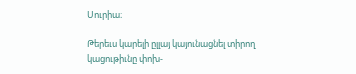Սուրիա։

Թերեւս կարելի ըլլայ կայունացնել տիրող կացութիւնը փոխ-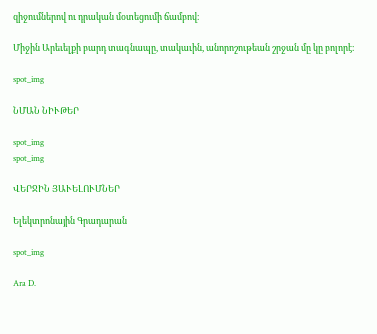զիջումներով ու դրական մօտեցումի ճամբով։

Միջին Արեւելքի բարդ տագնապը, տակաւին, անորոշութեան շրջան մը կը բոլորէ։

spot_img

ՆՄԱՆ ՆԻՒԹԵՐ

spot_img
spot_img

ՎԵՐՋԻՆ ՅԱՒԵԼՈՒՄՆԵՐ

Ելեկտրոնային Գրադարան

spot_img

Ara D.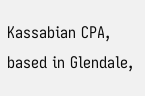Kassabian CPA, based in Glendale,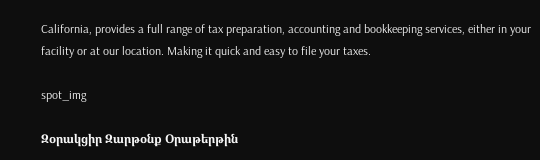California, provides a full range of tax preparation, accounting and bookkeeping services, either in your facility or at our location. Making it quick and easy to file your taxes.

spot_img

Զօրակցիր Զարթօնք Օրաթերթին